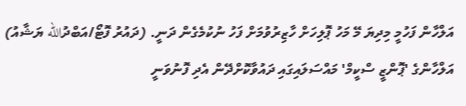އަލްހާން ފަހުމީ މިދިޔަ މޭ މަހު ޕޮލިހަށް ހާޒިރުވުމަށް ފަހު ނުކުމެގެން ދަނީ. (ދައުރު ފޮޓޯ/އަބްދުالله ޔަޝާއު)
އަލްހާންގެ 'ޕޮންޒީ ސްކީމް' މައްސަލައިގައި ދައުވާކޮށްދޭން އެދި ފޮނުވަނީ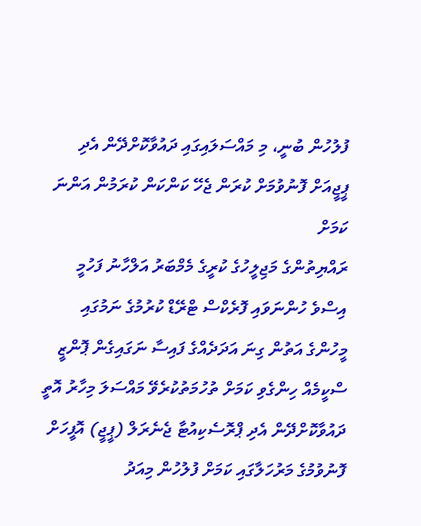ފުލުހުން ބުނީ، މި މައްސަލައިގައި ދައުވާކޮށްދޭން އެދި ޕީޖީއަށް ފޮނުވުމަށް ކުރަން ޖެހޭ ކަންކަން ކުރަމުން އަންނަ ކަމަށް
ރައްޔިތުންގެ މަޖިލީހުގެ ކުރީގެ މެމްބަރު އަލްހާނު ފަހުމީ އިސްވެ ހުންނަވައި ފޮރެކްސް ޓްރޭޑް ކުރުމުގެ ނަމުގައި މީހުންގެ އަތުން ގިނަ އަދަދެއްގެ ފައިސާ ނަގައިގެން ޕޮންޒީ ސްކީމެއް ހިންގެވި ކަމަށް ތުހުމަތުކުރެވޭ މައްސަލަ މިހާރު އޮތީ ދައުވާކޮށްދޭން އެދި ޕްރޮސެކިއުޓާ ޖެނެރަލް (ޕީޖީ) އޮފީހަށް ފޮނުވުމުގެ މަރުހަލާގައި ކަމަށް ފުލުހުން މިއަދު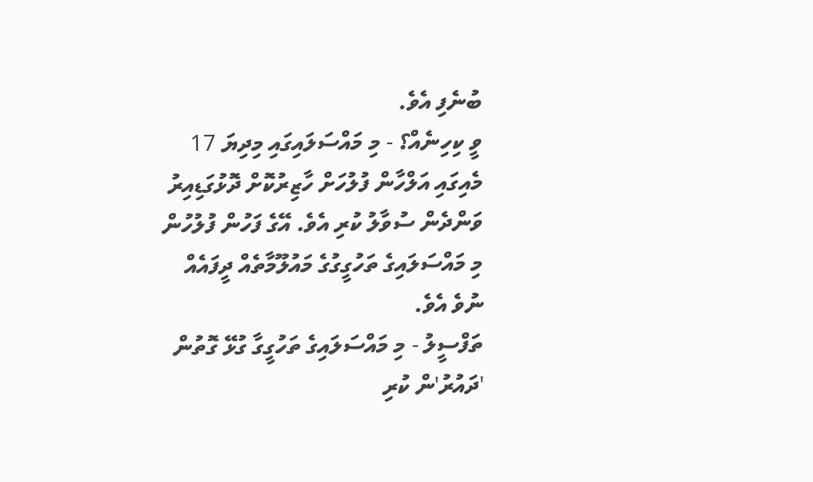ބުނެފި އެވެ.
ވީ ކިހިނެއް؟ - މި މައްސަލައިގައި މިދިޔަ 17 މެއިގައި އަލްހާން ފުލުހަށް ހާޒިރުކޮށް ދޮޅުގަޑިއިރު ވަންދެން ސުވާލު ކުރި އެވެ. އޭގެ ފަހުން ފުލުހުން މި މައްސަލައިގެ ތަހުގީގުގެ މައުލޫމާތެއް ދީފައެއް ނުވެ އެވެ.
ތަފްސީލު - މި މައްސަލައިގެ ތަހުގީގާ ގުޅޭ ގޮތުން 'ދައުރު'ން ކުރި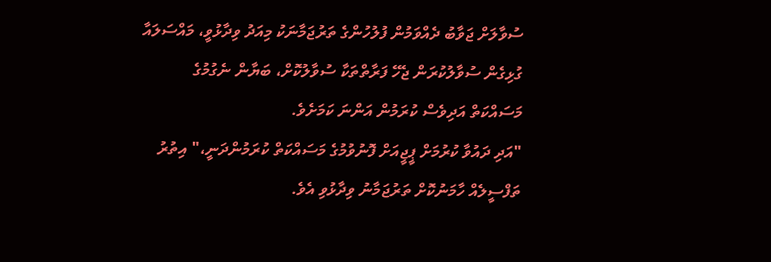ސުވާލަށް ޖަވާބު ދެއްވަމުން ފުލުހުންގެ ތަރުޖަމާނަކު މިއަދު ވިދާޅުވީ، މައްސަލައާ ގުޅިގެން ސުވާލުކުރަން ޖެހޭ ފަރާތްތަކާ ސުވާލުކޮށް، ބަޔާން ނެގުމުގެ މަސައްކަތް އަދިވެސް ކުރަމުން އަންނަ ކަމަށެވެ.
"އަދި ދައުވާ ކުރުމަށް ޕީޖީއަށް ފޮނުވުމުގެ މަސައްކަތް ކުރަމުންދަނީ،" އިތުރު ތަފްސީލެއް ހާމަނުކޮށް ތަރުޖަމާނު ވިދާޅުވި އެވެ.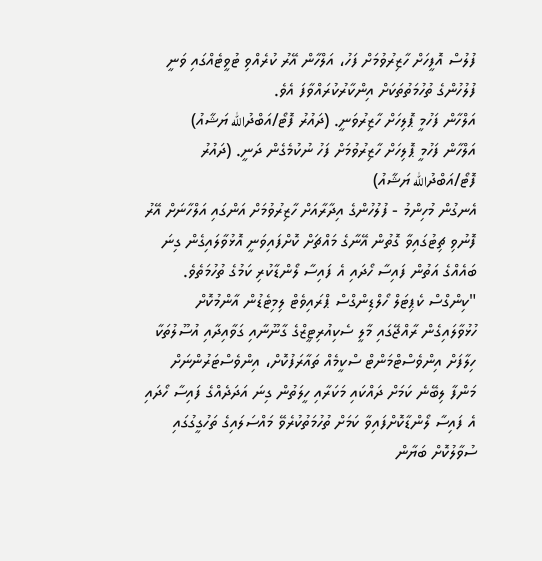ފުލުސް އޮފީހަށް ހާޒިރުވުމަށް ފަހު، އަލްހާން އޭރު ކުރެއްވި ޓުވީޓެއްގައި ވަނީ ފުލުހުންގެ ތުހުމަތުތަކަށް އިންކާރުކުރައްވާފަ އެވެ.
އަލްހާން ފަހުމީ ޕޮލިހަށް ހާޒިރުވަނީ. (ދައުރު ފޮޓޯ/އަބްދުالله ޔަޝާއު)
އަލްހާން ފަހުމީ ޕޮލިހަށް ހާޒިރުވުމަށް ފަހު ނުކުމެގެން ދަނީ. (ދައުރު ފޮޓޯ/އަބްދުالله ޔަޝާއު)
އެނގުން މުހިންމު - ފުލުހުންގެ އިދާރާއަށް ހާޒިރުވުމަށް އަންގައި އަލްހާނަށް އޭރު ފޮނުވި ޗިޓުގައިވާ ގޮތުން އޭނާގެ މައްޗަށް ކޮށްފައިވަނީ އޮޅުވާލައިގެން ގިނަ ބައެއްގެ އަތުން ފައިސާ ހޯދައި އެ ފައިސާ ލޯންޑާކުރި ކަމުގެ ތުހުމަތެވެ.
"ކިންގްސް ކެޕިޓަލް ހޯލްޑިންގްސް ޕްރައިވެޓް ލިމިޓެޑުން އާންމުކޮށް ހުޅުވާލައިގެން ރާއްޖޭގައި މާލީ ސެކިއުރިޓީޒްގެ ގާނޫނާއި ގަވާއިދާއި އުސޫލުތަކާ ހިލާފަށް އިންވެސްޓްމަންޓް ސްކީމެއް ތައާރަފުކޮށް، އިންވެސްޓަރުންނަށް މަންފާ ލިބޭނެ ކަމަށް ދައްކައި މަކަރާއި ހީލަތުން ގިނަ އަދަދެއްގެ ފައިސާ ހޯދައި އެ ފައިސާ ލޯންޑާކޮށްފައިވާ ކަމަށް ތުހުމަތުކުރެވޭ މައްސަލައިގެ ތަހުގީގުގައި ސުވާލުކޮށް ބަޔާން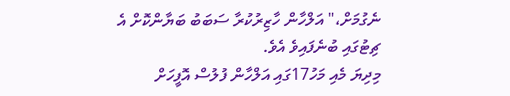ނެގުމަށް،" އަލްހާން ހާޒިރުކުރާ ސަބަބު ބަޔާންކޮށް އެ ޗިޓުގައި ބުނެފައިވެ އެވެ.
މިދިޔަ މެއި މަހު17ގައި އަލްހާން ފުލުސް އޮފީހަށް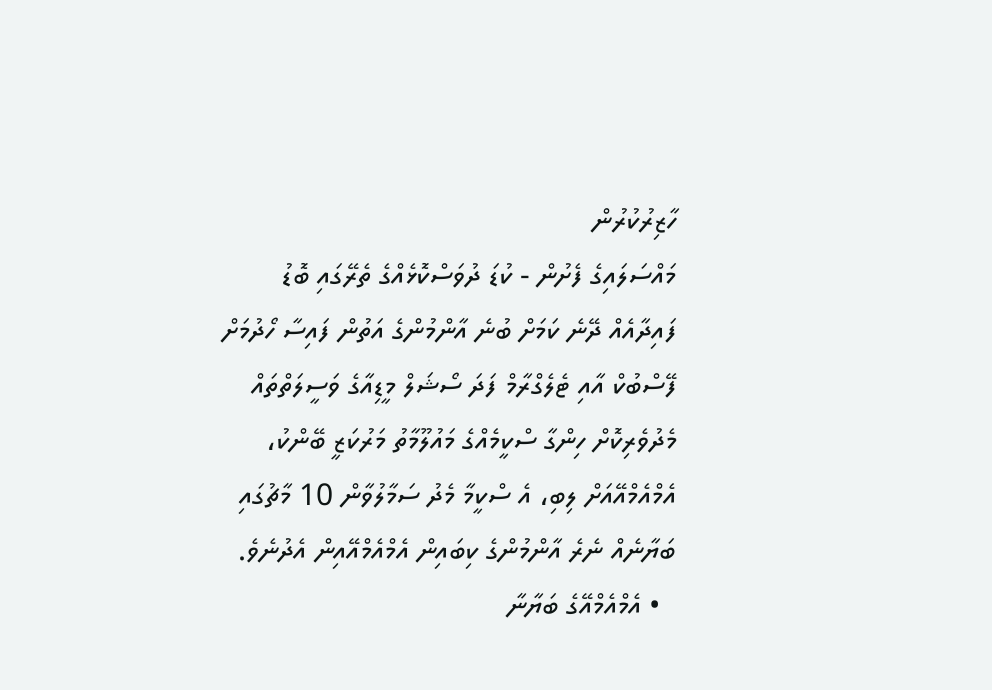ހާޒިރުކުރުން
މައްސަލައިގެ ފެށުން - ކުޑަ ދުވަސްކޮޅެއްގެ ތެރޭގައި ބޮޑު ފައިދާއެއް ދޭނެ ކަމަށް ބުނެ އާންމުންގެ އަތުން ފައިސާ ހޯދުމަށް ފޭސްބުކް އާއި ޓެލެގްރާމް ފަދަ ސޯޝަލް މީޑިއާގެ ވަސީލަތްތައް މެދުވެރިކޮށް ހިންގާ ސްކީމެއްގެ މައުލޫމާތު މަރުކަޒީ ބޭންކު، އެމްއެމްއޭއަށް ލިބި، އެ ސްކީމާ މެދު ސަމާލުވާން 10 މާޗުގައި ބަޔާނެއް ނެރެ އާންމުންގެ ކިބައިން އެމްއެމްއޭއިން އެދުނެވެ.
  • އެމްއެމްއޭގެ ބަޔާނާ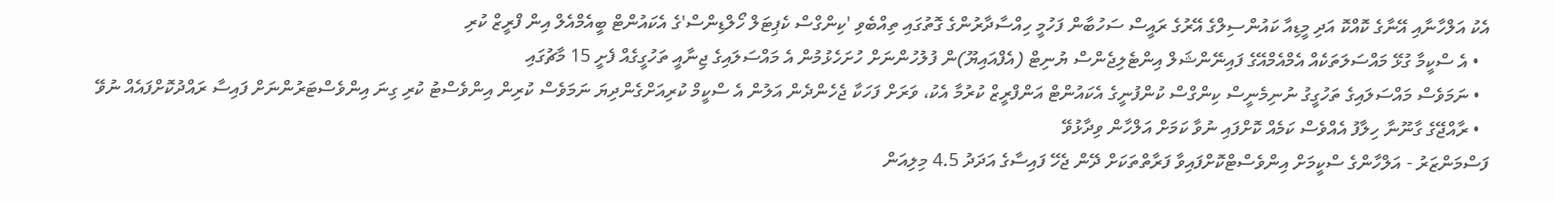އެކު އަލްހާނާއި އޭނާގެ ކޮއްކޮ އަދި މީޑިއާ ކައުންސިލްގެ އޭރުގެ ރައީސް ސަހުބާން ފަހުމީ ހިއްސާދާރުންގެ ގޮތުގައި ތިއްބެވި 'ކިންގްސް ކެޕިޓަލް ހޯލްޑިންސް'ގެ އެކައުންޓް ބީއެމްއެލް އިން ފްރީޒް ކުރި
  • އެ ސްކީމާ ގުޅޭ މައްސަލަތަކެއް އެމްއެމްއޭގެ ފައިނޭންޝަލް އިންޓެލިޖެންސް ޔުނިޓް (އެފްއައިޔޫ)ން ފުލުހުންނަށް ހުށަހެޅުމުން އެ މައްސަލައިގެ ޖިނާއީ ތަހުގީގެއް ފެށީ 15 މާޗުގައި
  • ނަމަވެސް މައްސަލައިގެ ތަހުގީގު ނުނިމެނީސް ކިންގްސް ކުންފުނީގެ އެކައުންޓް އަންފްރީޒް ކުރުމާ އެކު، ވަރަށް ފަހަކާ ޖެހެންދެން އަލުން އެ ސްކީމް ކުރިއަށްގެންދިޔަ ނަމަވެސް ކުރިން އިންވެސްޓު ކުރި ގިނަ އިންވެސްޓަރުންނަށް ފައިސާ ރައްދުކޮށްފައެއް ނުވޭ
  • ރާއްޖޭގެ ގާނޫނާ ހިލާފު އެއްވެސް ކަމެއް ކޮށްފައި ނުވާ ކަމަށް އަލްހާން ވިދާޅުވޭ
ފަސްމަންޒަރު - އަލްހާންގެ ސްކީމަށް އިންވެސްޓްކޮށްފައިވާ ފަރާތްތަކަށް ދޭން ޖެހޭ ފައިސާގެ އަދަދު 4.5 މިލިއަން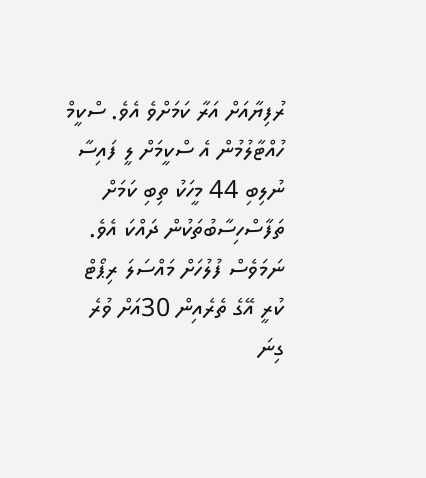ރުފިޔާއަށް އަރާ ކަމަށްވެ އެވެ. ސްކީމް ހުއްޓާލުމުން އެ ސްކީމަށް ލީ ފައިސާ ނުލިބި 44 މީހަކު ތިބި ކަމަށް ތަފާސްހިސާބުތަކުން ދައްކަ އެވެ. ނަމަވެސް ފުލުހަށް މައްސަލަ ރިޕޯޓް ކުރީ އޭގެ ތެރެއިން 30އަށް ވުރެ ގިނަ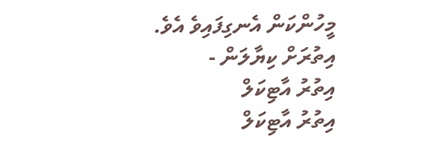މީހުންކަން އެނގިފައިވެ އެވެ.
އިތުރަށް ކިޔާލަން -
އިތުރު އާޓިކަލް
އިތުރު އާޓިކަލް